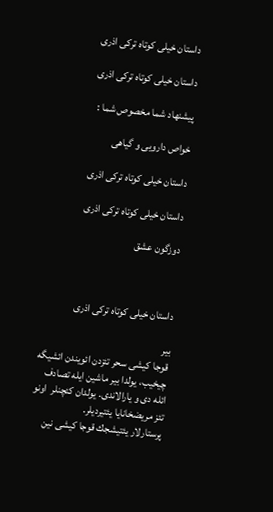داستان خیلی کوتاه ترکی اذری

داستان خیلی کوتاه ترکی اذری

پیشنهاد شما مخصوص شما :

خواص دارویی و گیاهی

داستان خیلی کوتاه ترکی اذری

داستان خیلی کوتاه ترکی اذری

دوزگون عشق



داستان خیلی کوتاه ترکی اذری

بیر
قوجا كیشی سحر تئزدن ائویندن ائشیگه چیخیب، یولدا بیر ماشین ایله تصادف
ائله دی و یارالاندی. یولدان كئچنلر  اونو  تئز مریضخانایا یئتیردیلر.
پرستارلار یئتیشجك قوجا كیشی نین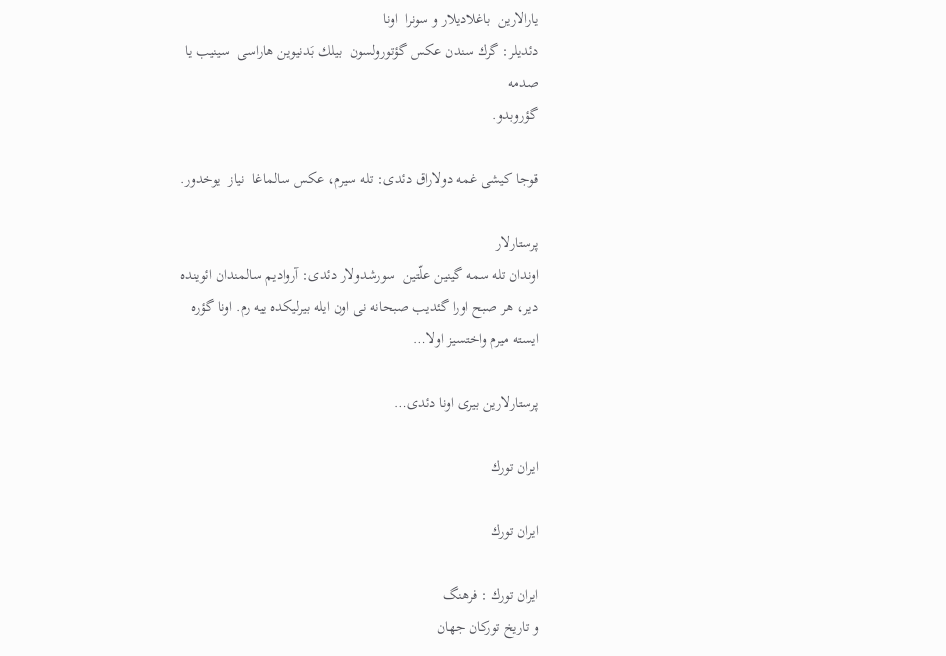یارالارین  باغلادیلار و سونرا  اونا
دئدیلر: گرك سندن عكس گؤتورولسون  بیلك بَدنیوین هاراسی  سینیب یا صدمه
گؤروبدو.

قوجا كیشی غمه دولاراق دئدی: تله سیرم، عكس سالماغا  نیاز  یوخدور.

پرستارلار
اوندان تله سمه گینین علّتین  سورشدولار دئدی: آروادیم سالمندان ائوینده
دیر، هر صبح اورا گئدیب صبحانه نی اون ایله بیرلیكده ییه رم. اونا گؤره
ایسته میرم واختسیز اولا…

پرستارلارین بیری اونا دئدی…

ایران تورك

ایران تورك

ایران تورك : فرهنگ
و تاریخ توركان جهان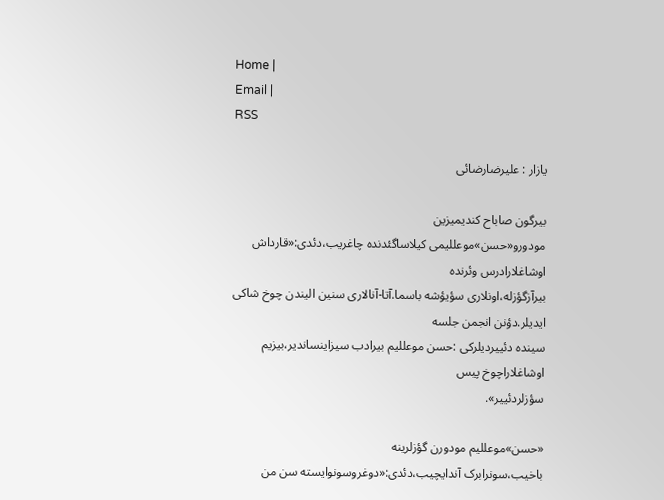Home |
Email |
RSS

یازار : علیرضارضائی

بیرگون صاباح کندیمیزین
مودورو«حسن»موعللیمی کیلاساگئدنده چاغریب،دئدی:«قارداش اوشاغلارادرس وئرنده
بیرآزگؤزله،اونلاری سؤیؤشه باسما.آتا-آنالاری سنین الیندن چوخ شاکی ایدیلر.دؤنن انجمن جلسه
سینده دئییردیلرکی :حسن موعللیم بیرادب سیزاینساندیر،بیزیم اوشاغلاراچوخ پیس
سؤزلردئییر».

«حسن»موعللیم مودورن گؤزلرینه
باخیب،سونرابرک آندایچیب،دئدی:«دوغروسونوایسته سن من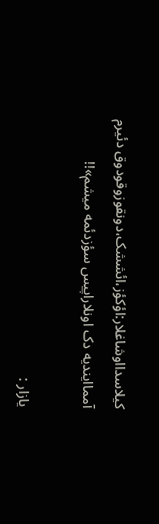کیلاسدااوشاغلار:اؤکؤز،ائششک،دونقوزوقودوق دئیرم
آمماایندیه دک اونلاراپیس سؤزدئمه میشم»!!

یازار :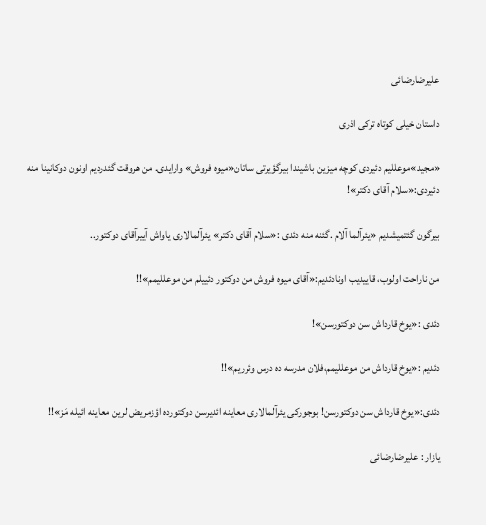علیرضارضائی

داستان خیلی کوتاه ترکی اذری

«مجید»موعللیم دئیردی کوچه میزین باشیندا بیرگؤیرتی ساتان«میوه فروش» وارایدی. من هروقت گئدردیم اونون دوکانینا منه دئیردی:«سلام آقای دکتر»!

بیرگون گئتمیشدیم «یئرآلما آلام .گئنه منه دئدی :«سلام آقای دکتر» یئرآلمالاری یاواش آییرآقای دوکتور..

من ناراحت اولوب، قاییدیب اونادئدیم:«آقای میوه فروش من دوکتور دئییلم من موعللیمم»!!

دئدی :«یوخ قارداش سن دوکتورسن»!

دئدیم :«یوخ قارداش من موعللیمم،فلان مدرسه ده درس وئرریم»!!

دئدی:«یوخ قارداش سن دوکتورسن! بوجورکی یئرآلمالاری معاینه ائدیرسن دوکتورده اؤزمریض لرین معاینه ائیله مَز»!!

یازار : علیرضارضائی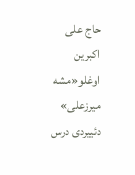حاج علی اکبرین اوغلو«مشه میرزعلی» دئییردی درس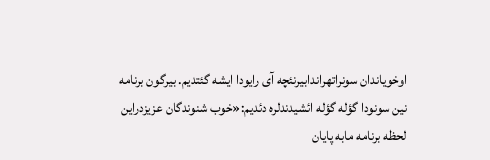اوخویاندان سونراتهراندابیرنئچه آی رایودا ایشه گئتدیم. بیرگون برنامه نین سونودا گؤله گؤله ائشیدندلره دئدیم:«خوب شنوندگان عزیزدراین لحظه برنامه مابه پایان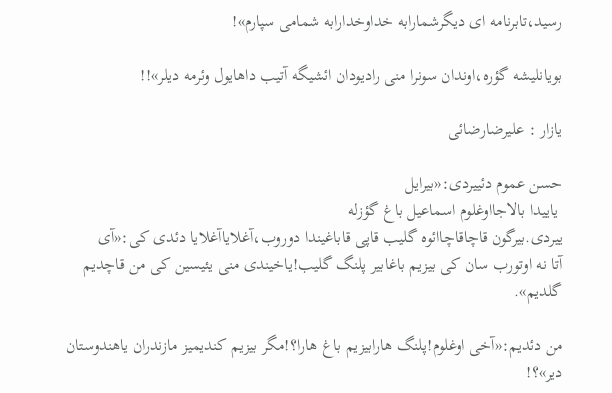رسید،تابرنامه ای دیگرشمارابه خداوخدارابه شمامی سپارم»!

بویانلیشه گؤره،اوندان سونرا منی رادیودان ائشیگه آتیب داهایول وئرمه دیلر»!!

یازار : علیرضارضائی

حسن عموم دئییردی:«بیرایل
 یاییدا بالاجااوغلوم اسماعیل باغ گؤزله
ییردی.بیرگون قاچاقاچاائوه گلیب قاپی قاباغیندا دوروب،آغلایاآغلایا دئدی کی:«آی
آتا نه اوتورب سان کی بیزیم باغابیر پلنگ گلیب!یاخیندی منی یئیسین کی من قاچدیم
گلدیم».

من دئدیم:«آخی اوغلوم!پلنگ هارابیزیم باغ هارا؟!مگر بیزیم کندیمیز مازندران یاهندوستان دیر»؟!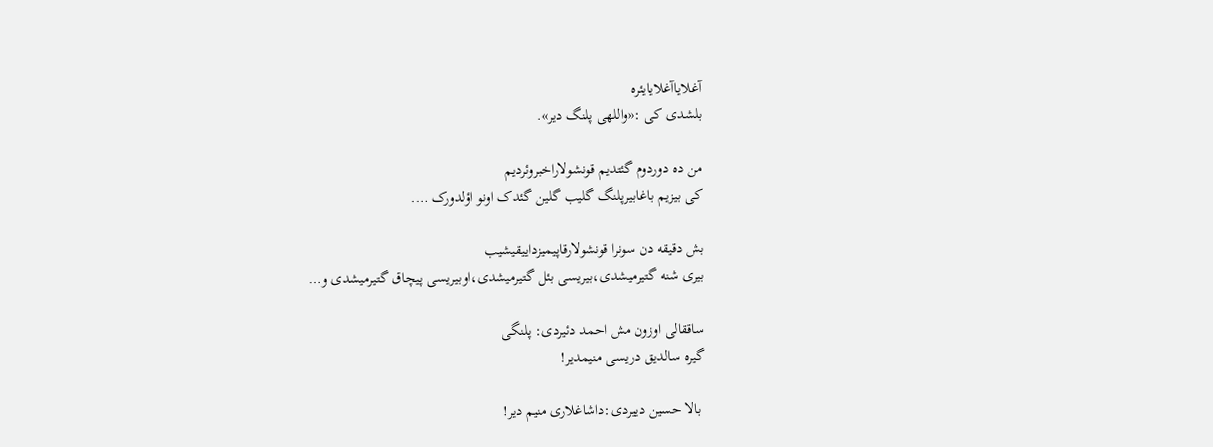آغلایاآغلایایئره
بلشدی کی :«واللهی پلنگ دیر».

من ده دوردوم گئتدیم قونشولاراخبروئردیم
کی بیزیم باغابیرپلنگ گلیب گلین گئدک اونو اؤلدورک ….

بش دقیقه دن سونرا قونشولارقاپیمیزداییقیشیب
بیری شنه گتیرمیشدی،بیریسی بئل گتیرمیشدی،اوبیریسی پیچاق گتیرمیشدی و…

ساققالی اوزون مش احمد دئیردی: پلنگی
گیره سالدیق دریسی منیمدیر!

 بالا حسین دییردی:داشاغلاری منیم دیر!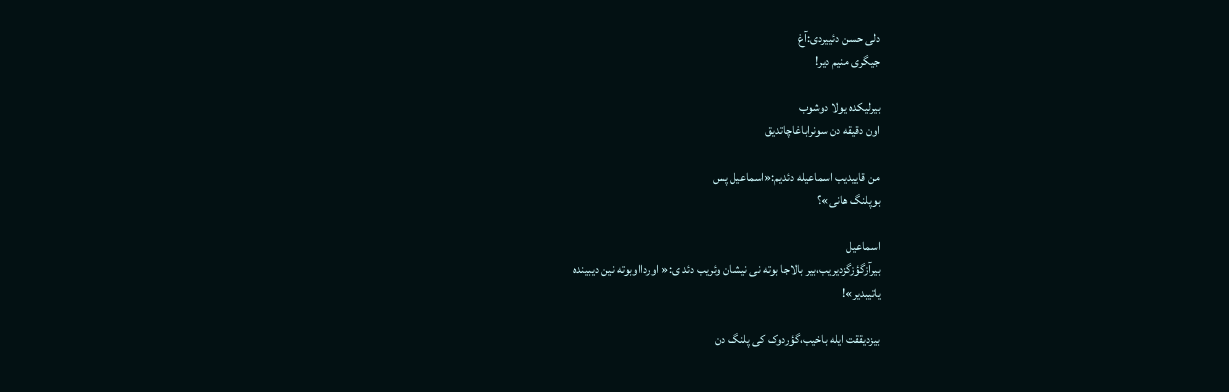دلی حسن دئییردی:آغ
جیگری منیم دیر!

بیرلیکده یولا دوشوب
اون دقیقه دن سونراباغاچاتدیق

من قاییدیب اسماعیله دئدیم:«اسماعیل پس
بوپلنگ هانی»؟

اسماعیل
بیرآزگؤزگزدیریب،بیر بالاجا بوته نی نیشان وئریب دئد ی:« اوردااوبوته نین دیبینده
یاتیبدیر»!

بیزدیققت ایله باخیب،گؤردوک کی پلنگ دن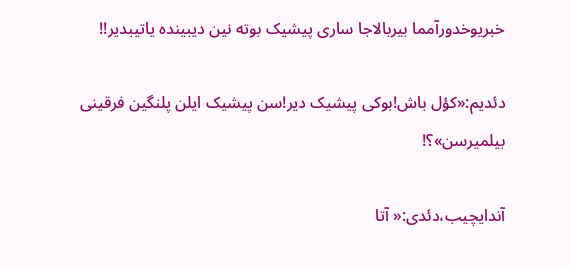خبریوخدورآمما بیربالاجا ساری پیشیک بوته نین دیبینده یاتیبدیر!!

دئدیم:«کؤل باش!بوکی پیشیک دیر!سن پیشیک ایلن پلنگین فرقینی بیلمیرسن»؟!

آندایچیب،دئدی:« آتا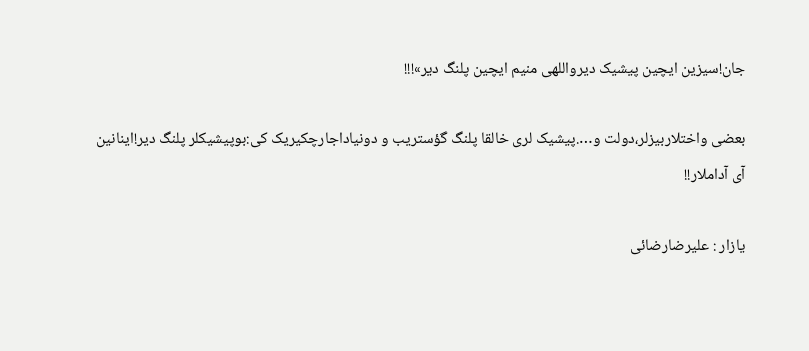جان!سیزین ایچین پیشیک دیرواللهی منیم ایچین پلنگ دیر»!!!

بعضی واختلاربیزلر،دولت و….پیشیک لری خالقا پلنگ گؤستریب و دونیاداجارچکیریک کی:بوپیشیکلر پلنگ دیر!اینانین
آی آداملار!!

یازار : علیرضارضائی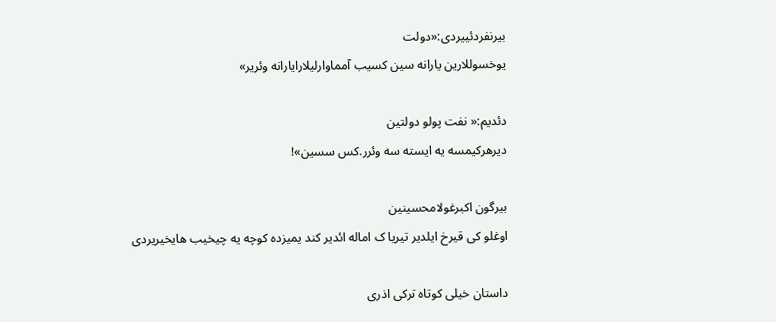بیرنفردئییردی:«دولت
یوخسوللارین یارانه سین کسیب آمماوارلیلارایارانه وئریر»

دئدیم:« نفت پولو دولتین
دیرهرکیمسه یه ایسته سه وئرر.کس سسین»!

بیرگون اکبرغولامحسینین
اوغلو کی قیرخ ایلدیر تیریا ک اماله ائدیر کند یمیزده کوچه یه چیخیب هایخیریردی

داستان خیلی کوتاه ترکی اذری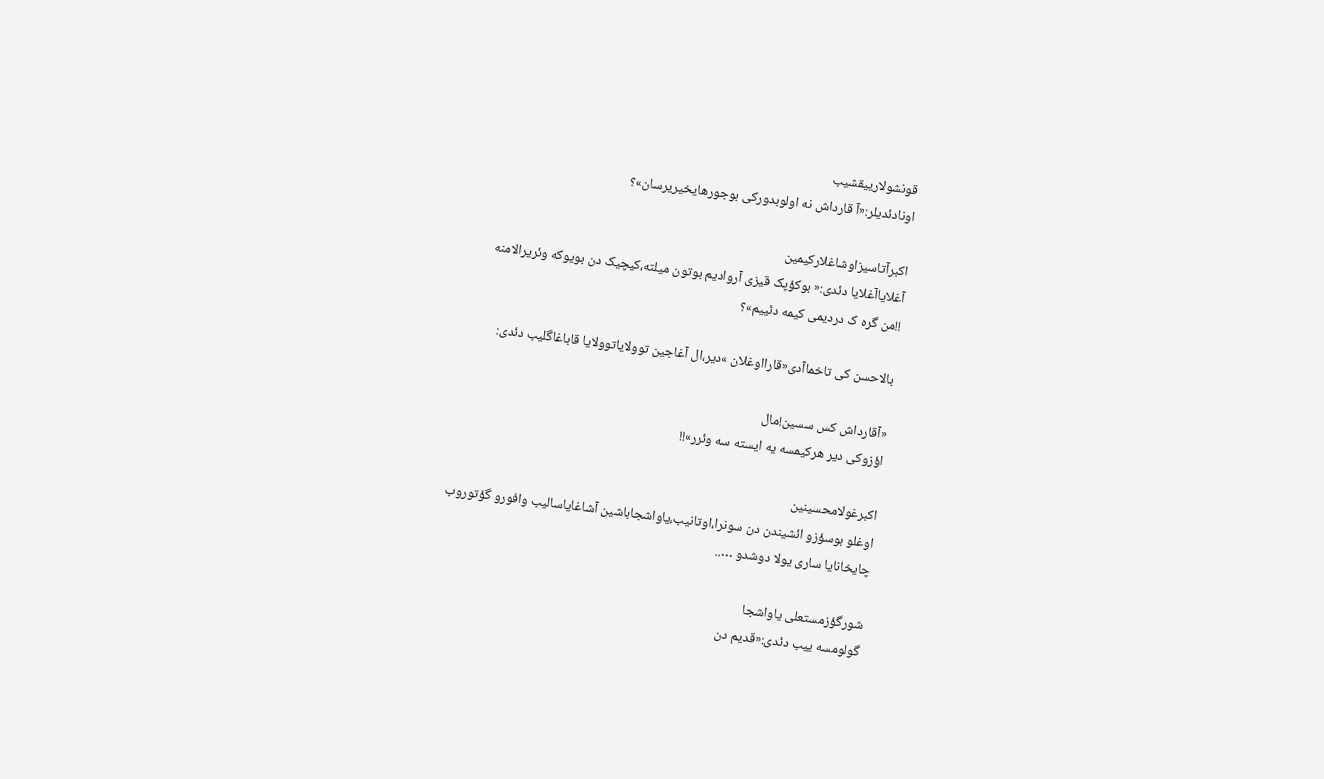قونشولارییقشیب
اونادئدیلر:«آ قارداش نه اولوبدورکی بوجورهایخیریرسان»؟

اکبرآتاسیزاوشاغلارکیمین
آغلایاآغلایا دئدی:« بوکؤپک قیزی آروادیم بوتون میلته،کیچیک دن بویوکه وئریرالامنه
!!من گره ک دردیمی کیمه دئییم»؟

بالاحسن کی تاخماآدی«قارااوغلان »دیر،ال آغاجین توولایاتوولایا قاباغاگلیب دئدی:

«آقارداش کس سسین!مال
اؤزوکی دیر هرکیمسه یه ایسته سه وئرر»!!

اکبرغولامحسینین
اوغلو بوسؤزو ائشیندن دن سونرا،اوتانیب،یاواشجاباشین آشاغایاسالیب وافورو گؤتوروب
چایخانایا ساری یولا دوشدو …..

شورگؤزمستعلی یاواشجا
گولومسه ییب دئدی:«قدیم دن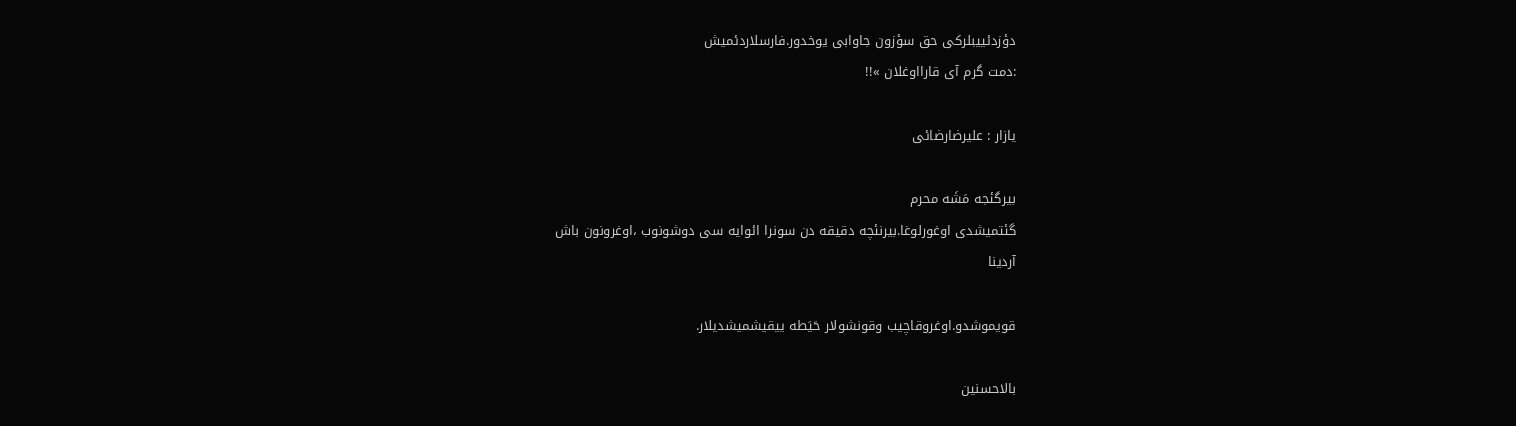دؤزدئییبلرکی حق سؤزون جاوابی یوخدور.فارسلاردئمیش
:دمت گرم آی قارااوغلان »!!

یازار : علیرضارضائی

بیرگئجه مَشَه محرم
گئتمیشدی اوغورلوغا.بیرنئچه دقیقه دن سونرا ائوایه سی دوشونوب ،اوغرونون باش
آردینا

قویموشدو.اوغروقاچیب وقونشولار حَیَطه ییقیشمیشدیلار.

بالاحسنین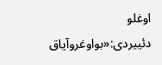اوغلو
دئییردی:«بواوغروآیاق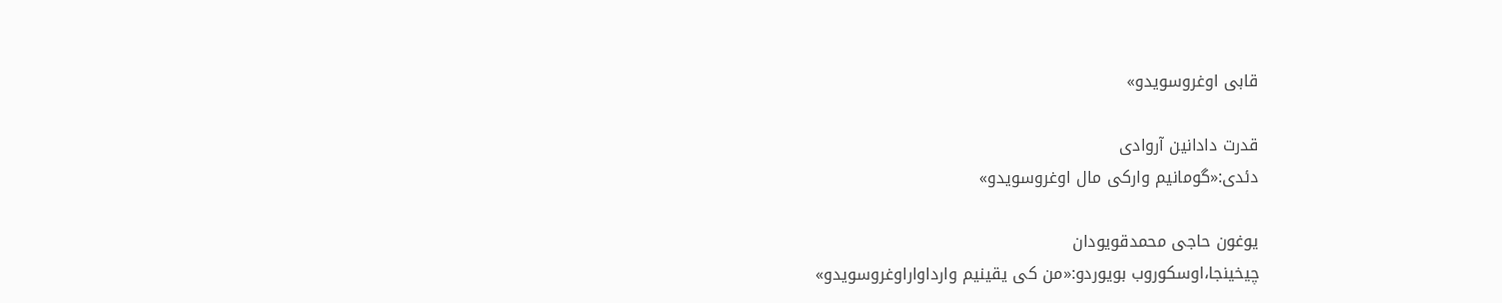قابی اوغروسویدو»

قدرت دادانین آروادی
دئدی:«گومانیم وارکی مال اوغروسویدو»

یوغون حاجی محمدقویودان
چیخینجا،اوسکوروب بویوردو:«من کی یقینیم وارداواراوغروسویدو»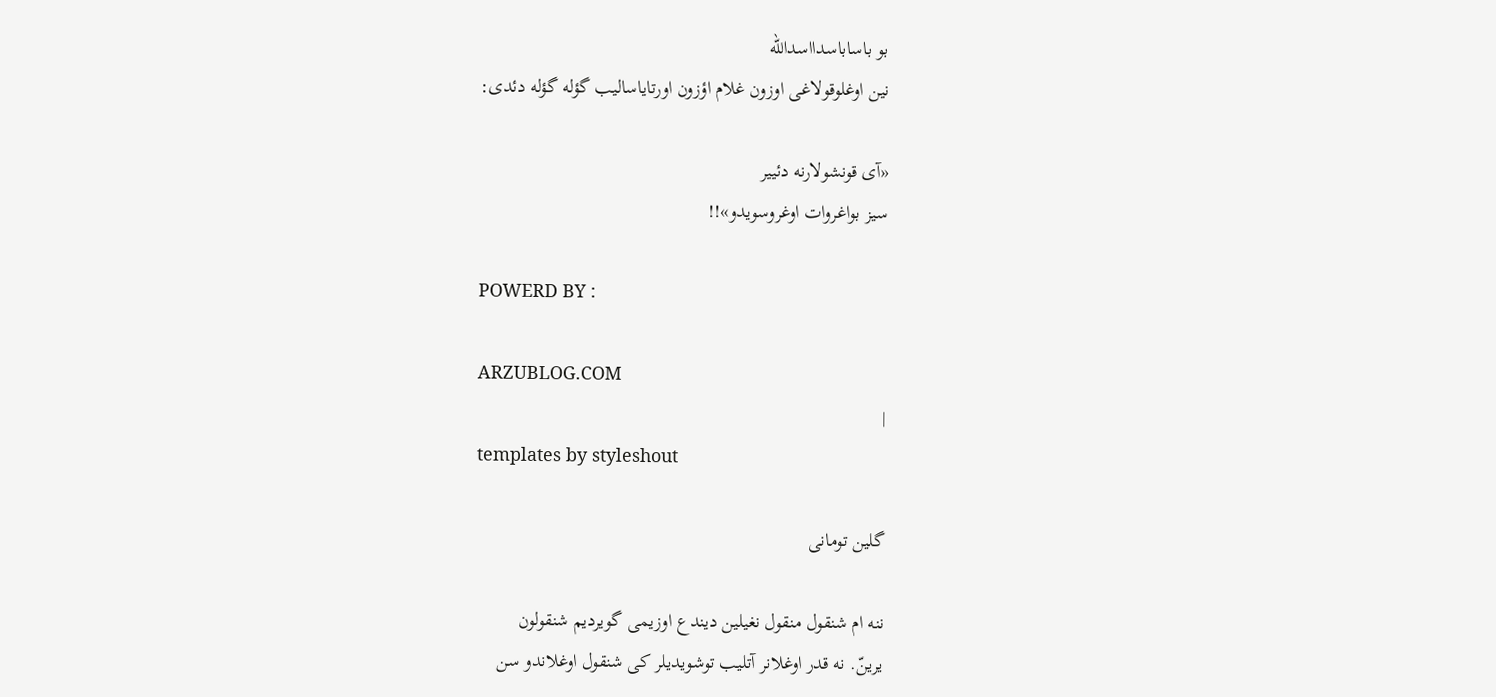بو باساباسدااسدالله
نین اوغلوقولاغی اوزون غلام اؤزون اورتایاسالیب گؤله گؤله دئدی:

«آی قونشولارنه دئییر
سیز بواغروات اوغروسویدو»!!

POWERD BY :

ARZUBLOG.COM
|
templates by styleshout

گلین تومانی

ننه ام شنقول منقول نغیلین دیندع اوزیمی گویردیم شنقولون
یرینّ. نه قدر اوغلانر آتلیب توشویدیلر کی شنقول اوغلاندو سن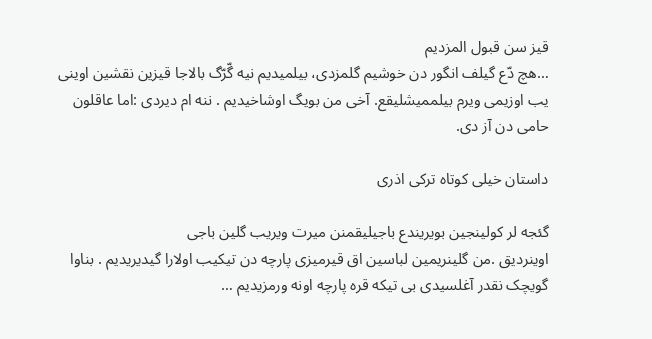قیز سن قبول المزدیم
…هچ دّع گیلف انگور دن خوشیم گلمزدی، بیلمیدیم نیه گّرّگ بالاجا قیزین نقشین اوینی
یب اوزیمی ویرم بیلممیشلیقع. آخی من بویگ اوشاخیدیم . ننه ام دیردی :اما عاقلون
حامی دن آز دی.

داستان خیلی کوتاه ترکی اذری

گئجه لر کولینجین بویریندع باجیلیقمنن میرت ویریب گلین باجی
اوینردیق .من گلینریمین لباسین اق قیرمیزی پارچه دن تیکیب اولارا گیدیریدیم . بناوا
گویچک نقدر آغلسیدی بی تیکه قره پارچه اونه ورمزیدیم …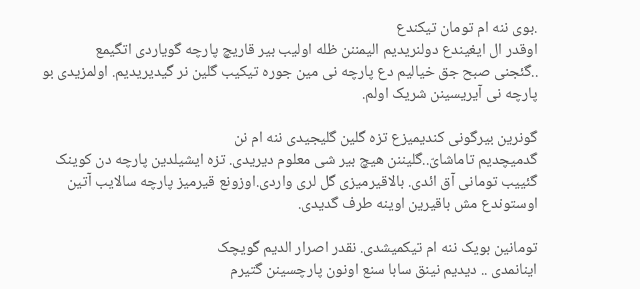.بوی ننه ام تومان تیکندع
اوقدر ال ایغیندع دولنریدیم الیمننن ظله اولیب بیر قاریچ پارچه گویاردی اتگیمع
..گئجنی صبح جق خیالیم دع پارچه نی مین جوره تیکیب گلین نر گیدیریدیم. اولمزیدی بو
پارچه نی آیریسینن شریک اولم.

گونرین بیرگونی کندیمیزع تزه گلین گلیجیدی ننه ام نن
گدمیچدیم تاماشایّ..گلیننن هیچ بیر شی معلوم دیریدی. تزه ایشیلدین پارچه دن کوینک
گئییب تومانی آق ائدی. بالاقیرمیزی گل لری واردی.اوزونع قیرمیز پارچه سالایب آتین
اوستوندع مش باقیرین اوینه طرف گدیدی.

تومانین بویک ننه ام تیکمیشدی. نقدر اصرار الدیم گویچک
اینانمدی .. دیدیم نینق سابا سنع اونون پارچسینن گتیرم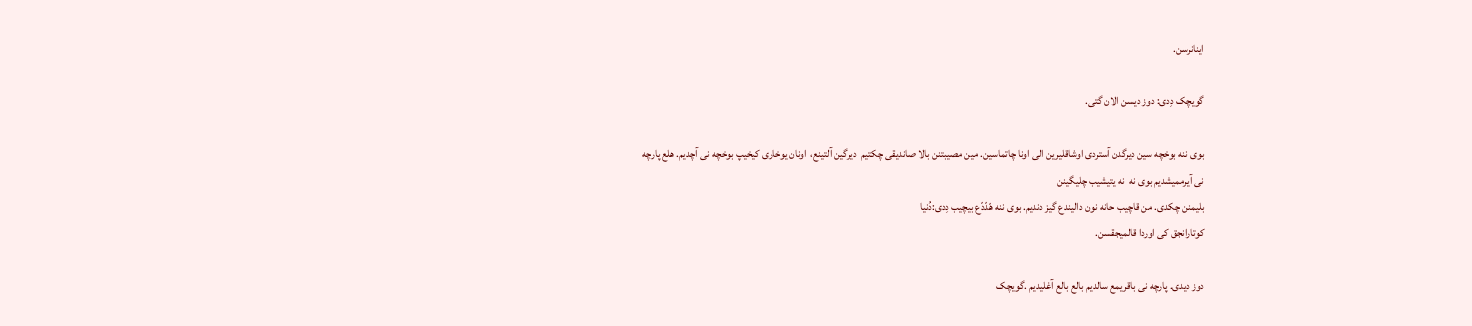اینانرسن.

گویچک دِدی: دوز دیسن الان گتی.

بوی ننه بوخچه سین دیرگدن آستردی اوشاقلیرین الی اونا چاتماسین. مین مصیبتنن بالا صاندیقی چکتیم  دیرگین آلتینع،  اونان یوخاری کیخیپ بوخچه نی آچدیم. هلع پارچه
نی آیرممیشدیم بوی نه  نه یتیشیب چلیگینن
بلیمنن چکدی. من قاچیب حانه نون دالیندع گیز دندیم. بوی ننه هّدّدّع بیچیب دِدی:دُنیا
کوتارانجق کی اوردا قالمیجقسن.

دوز دیدی. پارچه نی باقریمع سالدیم بالع بالع آغلیدیم .گویچک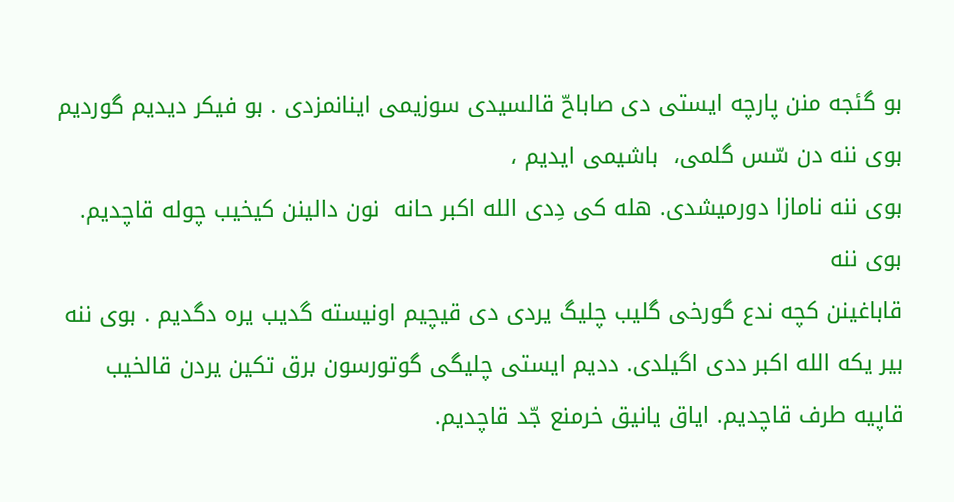بو گئجه منن پارچه ایستی دی صاباحّ قالسیدی سوزیمی اینانمزدی . بو فیکر دیدیم گوردیم
بوی ننه دن سّس گلمی،  باشیمی ایدیم ،
بوی ننه نامازا دورمیشدی. هله کی دِدی الله اکبر حانه  نون دالینن کیخیب چوله قاچدیم. بوی ننه
قاباغینن کچه ندع گورخی گلیب چلیگ یردی دی قیچیم اونیسته گدیب یره دگدیم . بوی ننه
بیر یکه الله اکبر ددی اگیلدی. ددیم ایستی چلیگی گوتورسون برق تکین یردن قالخیب
قاپیه طرف قاچدیم. ایاق یانیق خرمنع جّد قاچدیم.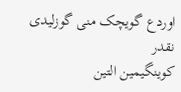اوردع گویچک منی گوزلیدی نقدر
کوینگیمین التین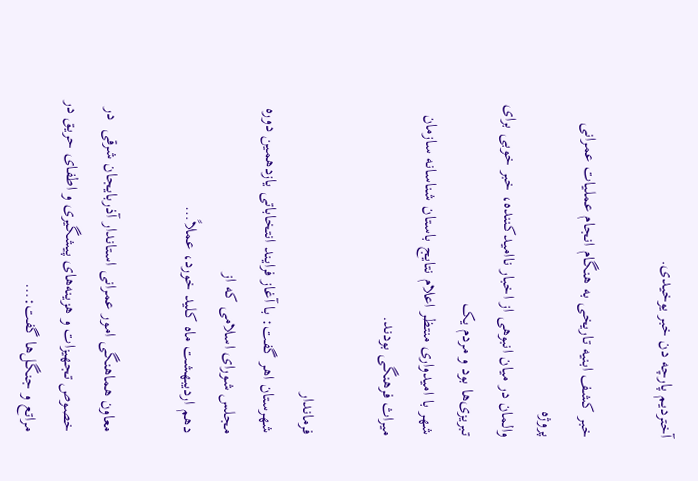آختردیم پارچه دن خبر یوخیدی.

خبر کشف ابنیه تاریخی به هنگام انجام عملیات عمرانی پروژه
والمان در میان انبوهی از اخبار ناامیدکننده، خبر خوبی برای تبریزی‌ها بود و مردم یک
شهر با امیدواری منتظر اعلام نتایج باستان شناسانه سازمان میراث فرهنگی بودند.

فرماندار
شهرستان اهر گفت: با آغاز فرایند انتخاباتی یازدهمین دوره مجلس شورای اسلامی که از
دهم اردیبهشت ماه کلید خورد، عملاً…

معاون هماهنگی امور عمرانی استاندار آذربایجان شرقی  در خصوص تجهیزات و هزینه‌های پیشگیری و اطفای حریق در مراتع و جنگل‌ها گفت:…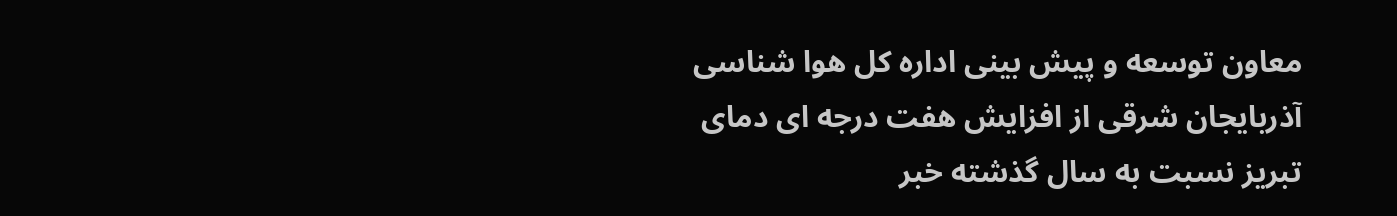معاون توسعه و پیش بینی اداره کل هوا شناسی آذربایجان شرقی از افزایش هفت درجه ای دمای تبریز نسبت به سال گذشته خبر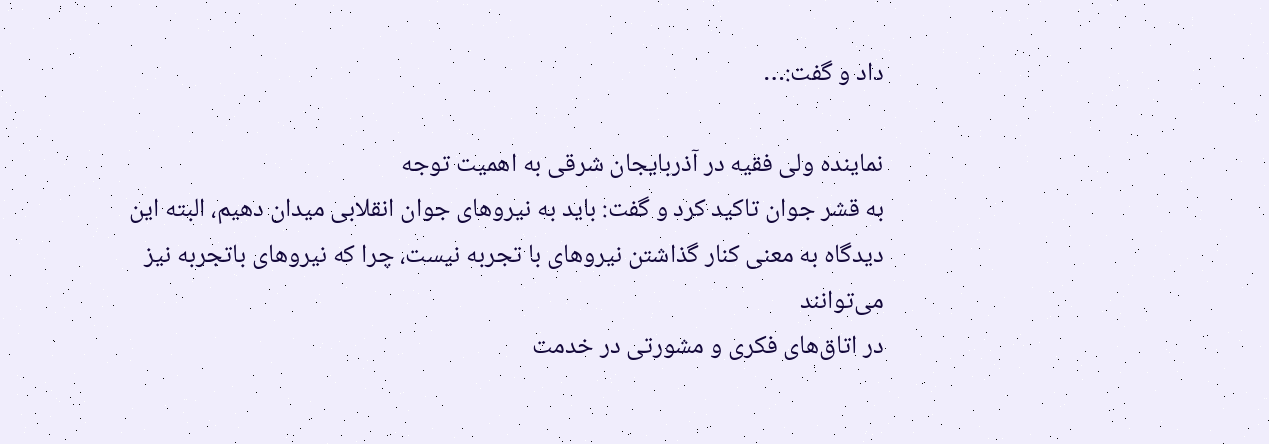داد و گفت:…

نماینده ولی فقیه در آذربایجان شرقی به اهمیت توجه
به قشر جوان تاکید کرد و گفت: باید به نیروهای جوان انقلابی میدان دهیم، البته این
دیدگاه به معنی کنار گذاشتن نیروهای با تجربه نیست، چرا که نیروهای باتجربه نیز می‌توانند
در اتاق‌های فکری و مشورتی در خدمت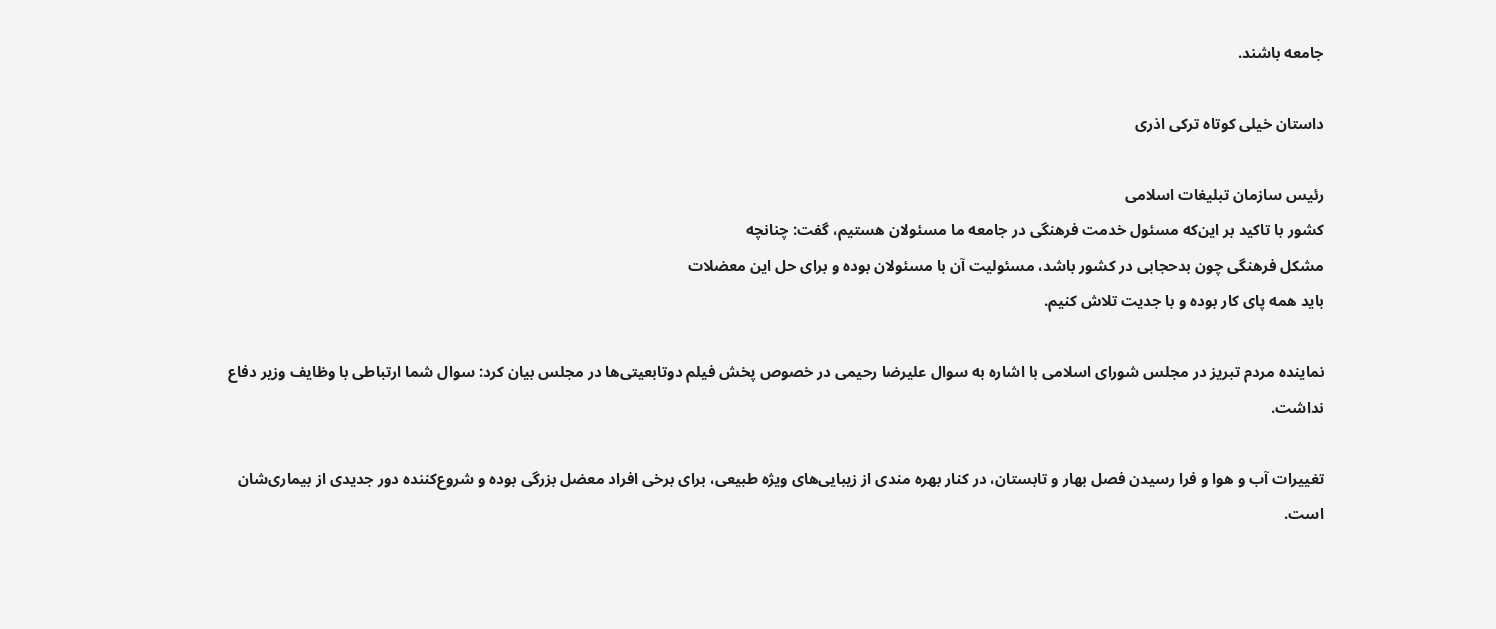جامعه باشند.

داستان خیلی کوتاه ترکی اذری

رئیس سازمان تبلیغات اسلامی
کشور با تاکید بر این‌که مسئول خدمت فرهنگی در جامعه ما مسئولان هستیم، گفت: چنانچه
مشکل فرهنگی چون بدحجابی در کشور باشد، مسئولیت آن با مسئولان بوده و برای حل این معضلات
باید همه پای کار بوده و با جدیت تلاش کنیم.

نماینده مردم تبریز در مجلس شورای اسلامی با اشاره به سوال علیرضا رحیمی در خصوص پخش فیلم دوتابعیتی‌ها در مجلس بیان کرد: سوال شما ارتباطی با وظایف وزیر دفاع نداشت.

تغییرات آب و هوا و فرا رسیدن فصل بهار و تابستان، در کنار بهره مندی از زیبایی‌های ویژه طبیعی، برای برخی افراد معضل بزرگی بوده و شروع‌کننده دور جدیدی از بیماری‌شان است.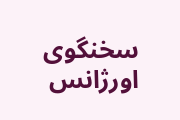سخنگوی اورژانس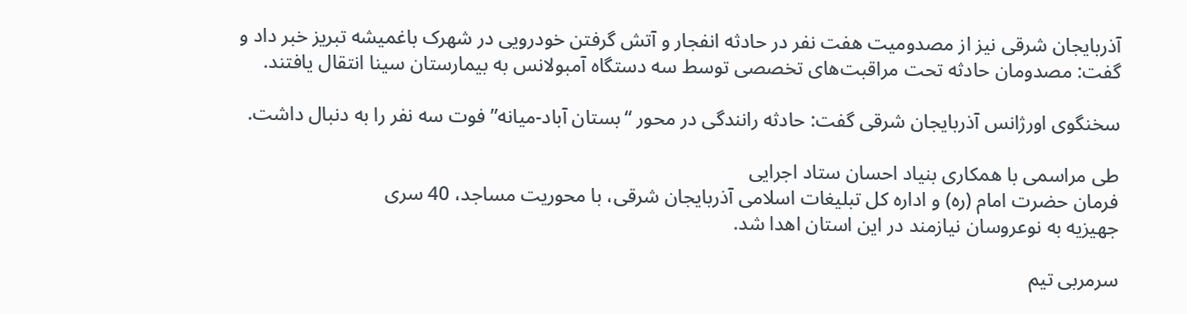آذربایجان شرقی نیز از مصدومیت هفت نفر در حادثه انفجار و آتش گرفتن خودرویی در شهرک باغمیشه تبریز خبر داد و گفت: مصدومان حادثه تحت مراقبت‌های تخصصی توسط سه دستگاه آمبولانس به بیمارستان سینا انتقال یافتند.

سخنگوی اورژانس آذربایجان شرقی گفت: حادثه رانندگی در محور “بستان آباد-میانه” فوت سه نفر را به دنبال داشت.

طی مراسمی با همکاری بنیاد احسان ستاد اجرایی
فرمان حضرت امام (ره) و اداره کل تبلیغات اسلامی آذربایجان شرقی، با محوریت مساجد، 40 سری
جهیزیه به نوعروسان نیازمند در این استان اهدا شد.

سرمربی تیم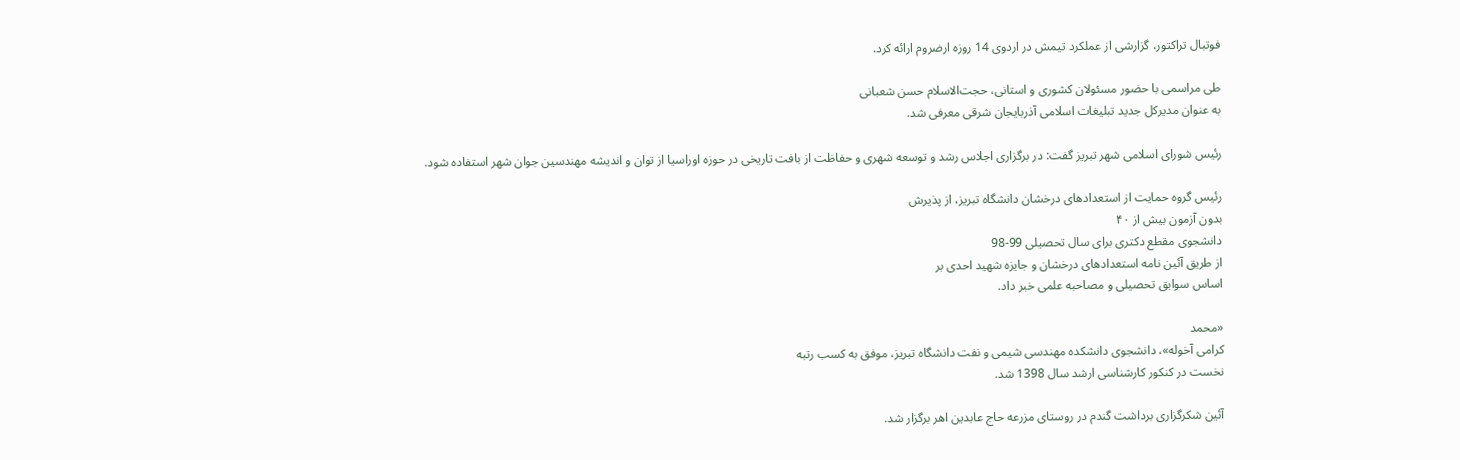فوتبال تراکتور، گزارشی از عملکرد تیمش در اردوی 14 روزه ارضروم ارائه کرد.

طی مراسمی با حضور مسئولان کشوری و استانی، حجت‌الاسلام حسن شعبانی
به عنوان مدیرکل جدید تبلیغات اسلامی آذربایجان شرقی معرفی شد.

رئیس شورای اسلامی شهر تبریز گفت: در برگزاری اجلاس رشد و توسعه شهری و حفاظت از بافت تاریخی در حوزه اوراسیا از توان و اندیشه مهندسین جوان شهر استفاده شود.

رئیس گروه حمایت از استعدادهای درخشان دانشگاه تبریز، از پذیرش
بدون آزمون بیش از ۴۰
دانشجوی مقطع دکتری برای سال تحصیلی 99-98
از طریق آئین نامه استعدادهای درخشان و جایزه شهید احدی بر
اساس سوابق تحصیلی و مصاحبه علمی خبر داد.

«محمد
کرامی آخوله»، دانشجوی دانشکده مهندسی شیمی و نفت دانشگاه تبریز، موفق به کسب رتبه
نخست در کنکور کارشناسی ارشد سال 1398 شد.

آئین شکرگزاری برداشت گندم در روستای مزرعه حاج عابدین اهر برگزار شد.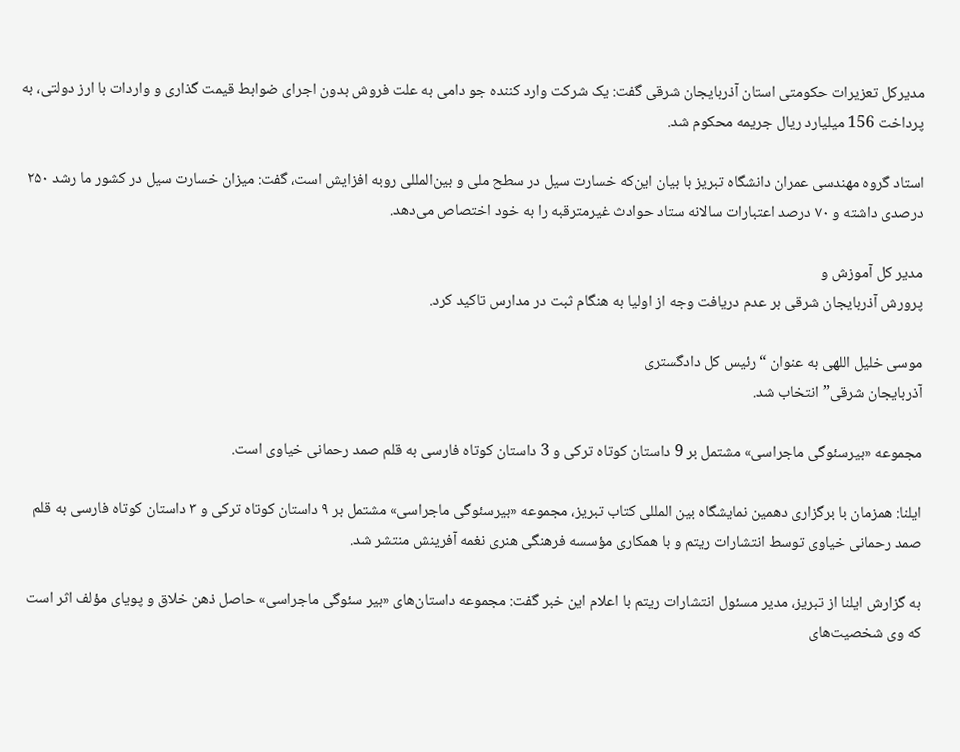مدیرکل تعزیرات حکومتی استان آذربایجان شرقی گفت: یک شرکت وارد کننده جو دامی به علت فروش بدون اجرای ضوابط قیمت گذاری و واردات با ارز دولتی، به پرداخت 156 میلیارد ریال جریمه محکوم شد.

استاد گروه مهندسی عمران دانشگاه تبریز با بیان این‌که خسارت سیل در سطح ملی و بین‌المللی روبه افزایش است، گفت: میزان خسارت سیل در کشور ما رشد ۲۵۰ درصدی داشته و ۷۰ درصد اعتبارات سالانه ستاد حوادث غیرمترقبه را به خود اختصاص می‌دهد.

مدیر کل آموزش و
پرورش آذربایجان شرقی بر عدم دریافت وجه از اولیا به هنگام ثبت در مدارس تاکید کرد.

موسی خلیل اللهی به عنوان “رئیس کل دادگستری
آذربایجان شرقی” انتخاب شد.

مجموعه «بیرسئوگی ماجراسی» مشتمل بر 9 داستان کوتاه ترکی و 3 داستان کوتاه فارسی به قلم صمد رحمانی خیاوی است.

ایلنا: همزمان با برگزاری دهمین نمایشگاه بین المللی کتاب تبریز، مجموعه «بیرسئوگی ماجراسی» مشتمل بر ۹ داستان کوتاه ترکی و ۳ داستان کوتاه فارسی به قلم صمد رحمانی خیاوی توسط انتشارات ریتم و با همکاری مؤسسه فرهنگی هنری نغمه آفرینش منتشر شد.

به گزارش ایلنا از تبریز، مدیر مسئول انتشارات ریتم با اعلام این خبر گفت: مجموعه داستان‌های «بیر سئوگی ماجراسی» حاصل ذهن خلاق و پویای مؤلف اثر است که وی شخصیت‌های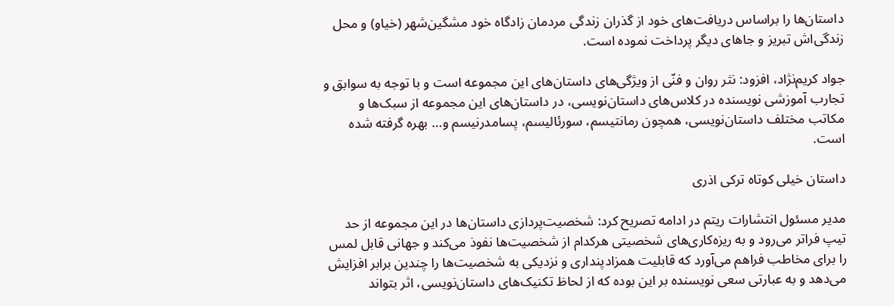داستان‌ها را براساس دریافت‌های خود از گذران زندگی مردمان زادگاه خود مشگین‌شهر (خیاو) و محل زندگی‌اش تبریز و جاهای دیگر پرداخت نموده است.

جواد کریم‌نژاد، افزود: نثر روان و فنّی از ویژگی‌های داستان‌های این مجموعه است و با توجه به سوابق و تجارب آموزشی نویسنده در کلاس‌های داستان‌نویسی، در داستان‌های این مجموعه از سبک‌ها و مکاتب مختلف داستان‌نویسی، همچون رمانتیسم، سورئالیسم، پسامدرنیسم و… بهره گرفته شده است.

داستان خیلی کوتاه ترکی اذری

مدیر مسئول انتشارات ریتم در ادامه تصریح کرد: شخصیت‌پردازی داستان‌ها در این مجموعه از حد تیپ فرا‌تر می‌رود و به ریزه‌کاری‌های شخصیتی هرکدام از شخصیت‌ها نفوذ می‌کند و جهانی قابل لمس را برای مخاطب فراهم می‌آورد که قابلیت همزادپنداری و نزدیکی به شخصیت‌ها را چندین برابر افزایش می‌دهد و به عبارتی سعی نویسنده بر این بوده که از لحاظ تکنیک‌های داستان‌نویسی، اثر بتواند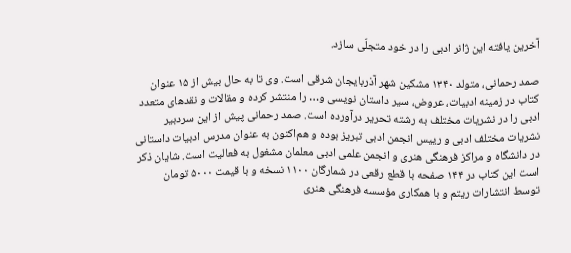آخرین یافته این ژانر ادبی را در خود متجلّی سازد.

صمد رحمانی، متولد ۱۳۴۰ مشکین شهر آذربایجان شرقی است. وی تا به حال بیش از ۱۵ عنوان کتاب در زمینه ادبیات، عروض، سیر داستان نویسی و… را منتشر کرده و مقالات و نقدهای متعدد ادبی را در نشریات مختلف به رشته تحریر درآورده است. صمد رحمانی پیش از این سردبیر نشریات مختلف ادبی و رییس انجمن ادبی تبریز بوده و هم‌اکنون به عنوان مدرس ادبیات داستانی در دانشگاه و مراکز فرهنگی هنری و انجمن علمی ادبی معلمان مشغول به فعالیت است. شایان ذکر است این کتاب در ۱۴۴ صفحه با قطع رقعی در شمارگان ۱۱۰۰ نسخه و با قیمت ۵۰۰۰ تومان توسط انتشارات ریتم و با همکاری مؤسسه فرهنگی هنری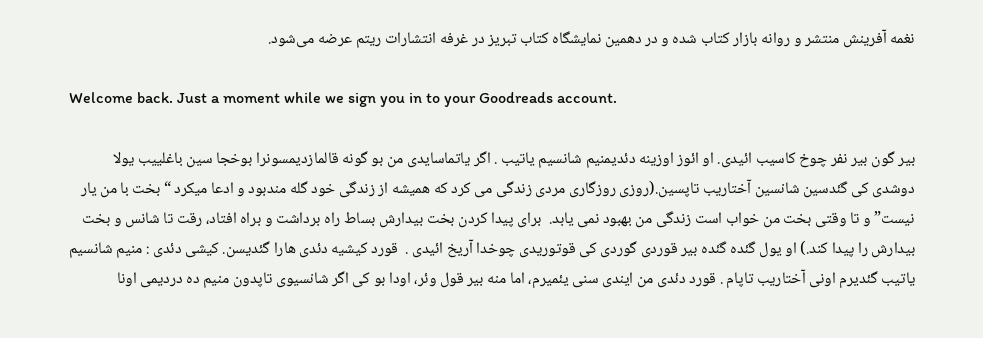نغمه آفرینش منتشر و روانه بازار کتاب شده و در دهمین نمایشگاه کتاب تبریز در غرفه انتشارات ریتم عرضه می‌شود.

Welcome back. Just a moment while we sign you in to your Goodreads account.

بیر گون بیر نفر چوخ کاسیب ائیدی. او ائوز اوزینه دئدیمنیم شانسیم یاتیب . اگر یاتماسایدی من بو گونه قالمازدیمسونرا بوخجا سین باغلییب یولا دوشدی کی گئدسین شانسین آختاریب تاپسین.(روزی روزگاری مردی زندگی می کرد که همیشه از زندگی خود گله مندبود و ادعا میکرد “بخت با من یار نیست” و تا وقتی بخت من خواب است زندگی من بهبود نمی یابد.  برای پیدا کردن بخت بیدارش بساط راه برداشت و براه افتاد، رقت تا شانس و بخت بیدارش را پیدا کند.) او یول گئده گئده بیر قوردی گوردی کی قوتوریدی چوخدا آریخ ائیدی .  قورد کیشیه دئدی هارا گئدیسن. کیشی دئدی : منیم شانسیم یاتیب گئدیرم اونی آختاریب تاپام . قورد دئدی من ایندی سنی یئمیرم، اما منه بیر قول وئر، اودا بو کی اگر شانسیوی تاپدون منیم ده دردیمی اونا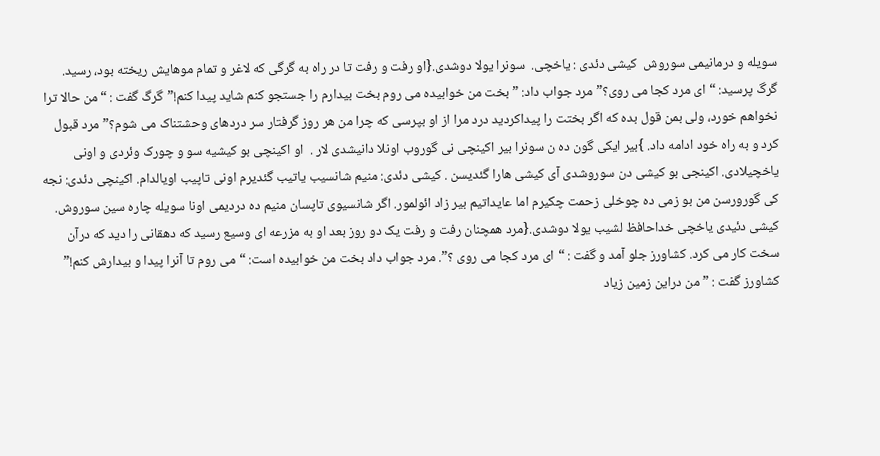سویله و درمانیمی سوروش  کیشی دئدی : یاخچی.  سونرا یولا دوشدی.{او رفت و رفت تا در راه به گرگی که لاغر و تمام موهایش ریخته بود، رسید. گرگ پرسید: “ای مرد کجا می روی؟” مرد جواب داد: ” بخت من خوابیده می روم بخت بیدارم را جستجو کنم شاید پیدا کنم!”گرگ گفت : “من حالا ترا نخواهم خورد، ولی بمن قول بده که اگر بختت را پیداکردید درد مرا از او بپرسی که چرا من هر روز گرفتار سر دردهای وحشتناک می شوم؟” مرد قبول کرد و به راه خود ادامه داد. }بیر ایکی گون ده ن سونرا بیر اکینچی نی گوروب اونلا دانیشدی لار .  او اکینچی بو کیشیه سو و چورک وئردی و اونی یاخچیلادی. اکینجی بو کیشی دن سوروشدی آی کیشی هارا گئدیسن . کیشی دئدی: منیم شانسیب یاتیب گئدیرم اونی تاپیب اویالدام. اکینچی دئدی: نجه کی گورورسن من بو زمی ده چوخلی زحمت چکیرم اما عایداتیم بیر زاد ائولمور. اگر شانسیوی تاپسان منیم ده دردیمی اونا سویله چاره سین سوروش. کیشی دئیدی یاخچی خداحافظ لشیب یولا دوشدی.{مرد همچنان رفت و رفت یک دو روز بعد او به مزرعه ای وسیع رسید که دهقانی را دید که درآن سخت کار می کرد. کشاورز جلو آمد و گفت : “ای مرد کجا می روی ؟”. مرد جواب داد بخت من خوابیده است: “می روم تا آنرا پیدا و بیدارش کنم!” کشاورز گفت : ” من دراین زمین زیاد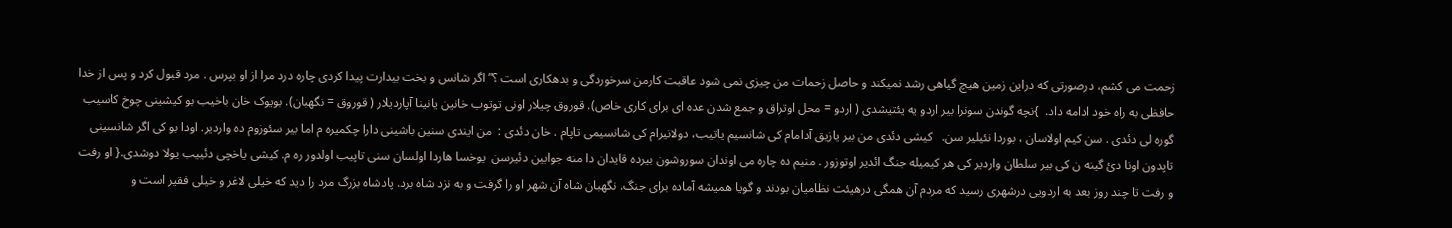زحمت می کشم، درصورتی که دراین زمین هیچ گیاهی رشد نمیکند و حاصل زحمات من چیزی نمی شود عاقبت کارمن سرخوردگی و بدهکاری است ؟” اگر شانس و بخت بیدارت پیدا کردی چاره درد مرا از او بپرس . مرد قبول کرد و پس از خدا حافظی به راه خود ادامه داد.  }نچه گوندن سونرا بیر اردو یه یئتیشدی ( اردو = محل اوتراق و جمع شدن عده ای برای کاری خاص). قوروق چیلار اونی توتوب خانین یانینا آپاردیلار ( قوروق = نگهبان). بویوک خان باخیب بو کیشینی چوخ کاسیب گوره لی دئدی . سن کیم اولاسان ، بوردا نئیلیر سن.   کیشی دئدی من بیر یازیق آدامام کی شانسیم یاتیب، دولانیرام کی شانسیمی تاپام . خان دئدی :  من ایندی سنین باشینی دارا چکمیره م اما بیر سئوزوم ده واردیر. اودا بو کی اگر شانسینی تاپدون اونا دئ گینه ن کی بیر سلطان واردیر کی هر کیمیله جنگ ائدیر اوتوزور . منیم ده چاره می اوندان سوروشون بیرده قایدان دا منه جوابین دئیرسن  یوخسا هاردا اولسان سنی تاپیب اولدور ره م. کیشی یاخچی دئییب یولا دوشدی.{ او رفت و رفت تا چند روز بعد به اردویی درشهری رسید که مردم آن همگی درهیئت نظامیان بودند و گویا همیشه آماده برای جنگ. نگهبان شاه آن شهر او را گرفت و به نزد شاه برد. پادشاه بزرگ مرد را دید که خیلی لاغر و خیلی فقیر است و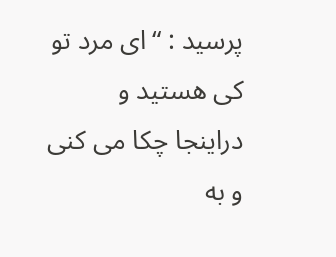پرسید : “ای مرد تو کی هستید و دراینجا چکا می کنی و به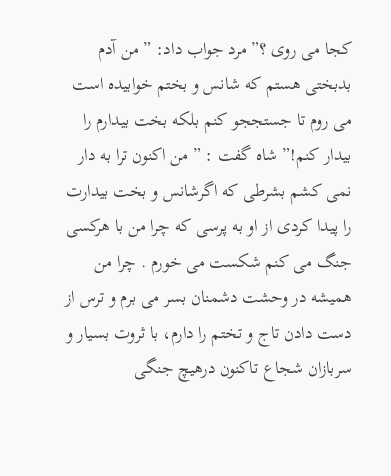کجا می روی ؟” مرد جواب داد: ” من آدم بدبختی هستم که شانس و بختم خوابیده است می روم تا جستججو کنم بلکه بخت بیدارم را بیدار کنم!” شاه گفت : ” من اکنون ترا به دار نمی کشم بشرطی که اگرشانس و بخت بیدارت را پیدا کردی از او به پرسی که چرا من با هرکسی جنگ می کنم شکست می خورم . چرا من همیشه در وحشت دشمنان بسر می برم و ترس از دست دادن تاج و تختم را دارم، با ثروت بسیار و سربازان شجاع تاکنون درهیچ جنگی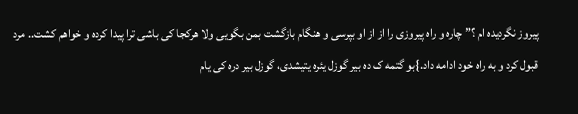پیروز نگردیده ام ؟” چاره و راه پیروزی را از از او بپرسی و هنگام بازگشت بمن بگویی ولا هرکجا کی باشی ترا پیدا کرده و خواهم کشت.. مرد قبول کرد و به راه خود ادامه داد.}بو گتمه ک ده بیر گوزل یئره یتیشدی، گوزل بیر دره کی یام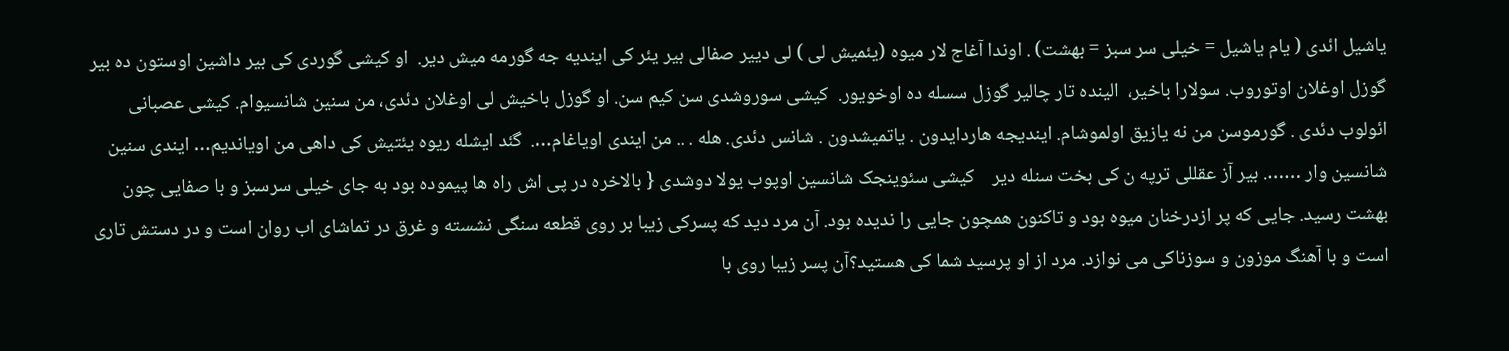یاشیل ائدی ( یام یاشیل = خیلی سر سبز = بهشت) . اوندا آغاج لار میوه (یئمیش لی ) لی دییر صفالی بیر یئر کی ایندیه جه گورمه میش دیر.  او کیشی گوردی کی بیر داشین اوستون ده بیر گوزل اوغلان اوتوروب. سولارا باخیر،  الینده تار چالیر گوزل سسله ده اوخویور.  کیشی سوروشدی سن کیم سن. او گوزل باخیش لی اوغلان دئدی، من سنین شانسیوام. کیشی عصبانی ائولوب دئدی . گورموسن من نه یازیق اولموشام. ایندیجه هاردایدون . یاتمیشدون . شانس دئدی. هله . .. من ایندی اویاغام….  گئد ایشله ریوه یئتیش کی داهی من اویاندیم… ایندی سنین شانسین وار ……. بیر آز عقللی ترپه ن کی بخت سنله دیر    کیشی سئوینجک شانسین اوپوب یولا دوشدی { بالاخره در پی اش راه ها پیموده بود به جای خیلی سرسبز و با صفایی چون بهشت رسید. جایی که پر ازدرخنان میوه بود و تاکنون همچون جایی را ندیده بود. آن مرد دید که پسرکی زیبا بر روی قطعه سنگی نشسته و غرق در تماشای اب روان است و در دستش تاری است و با آهنگ موزون و سوزناکی می نوازد. مرد از او پرسید شما کی هستید؟آن پسر زیبا روی با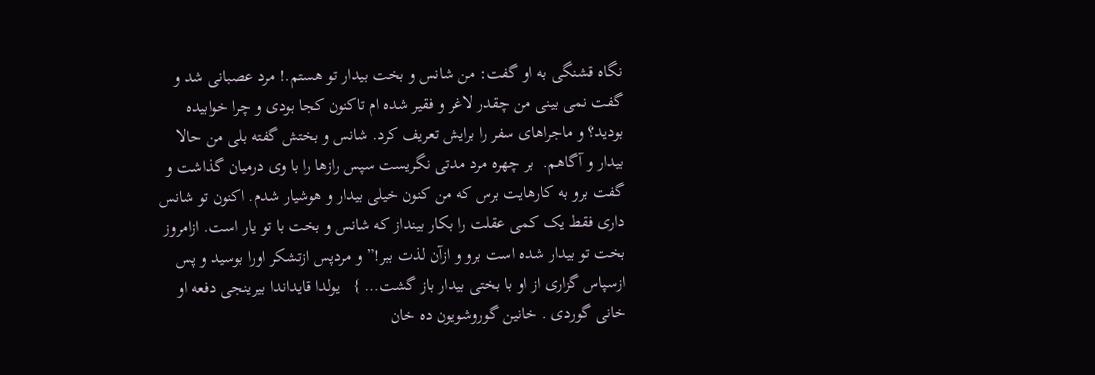نگاه قشنگی به او گفت: من شانس و بخت بیدار تو هستم.! مرد عصبانی شد و گفت نمی بینی من چقدر لاغر و فقیر شده ام تاکنون کجا بودی و چرا خوابیده بودید؟ و ماجراهای سفر را برایش تعریف کرد. شانس و بختش گفته بلی من حالا بیدار و آگاهم.  بر چهره مرد مدتی نگریست سپس رازها را با وی درمیان گذاشت و گفت برو به کارهایت برس که من کنون خیلی بیدار و هوشیار شدم. اکنون تو شانس داری فقط یک کمی عقلت را بکار بینداز که شانس و بخت با تو یار است. ازامروز بخت تو بیدار شده است برو و ازآن لذت ببر!” و مردپس ازتشکر اورا بوسید و پس ازسپاس گزاری از او با بختی بیدار باز گشت… }   یولدا قایداندا بیرینجی دفعه او خانی گوردی . خانین گوروشویون ده خان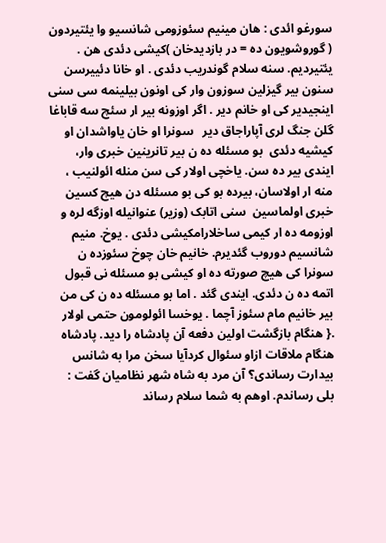سورغو ائدی : هان مینیم سئوزومی شانسیو وا یئتیردون ( گوروشویون ده = در بازدیدخان )کیشی دئدی هن . یئتیردیم. سنه سلام گوندریب دئدی . او خانا دئییرسن سنون بیر گیزلین سوزون وار کی اونون بیلینمه سی سنی اینجیدیر کی او خانم دیر . اگر اوزونه بیر ار سئچ سه قاباغا گلن جنگ لری آپاراجاق دیر   سونرا او خان یاواشدان او کیشیه دئدی  بو مسئله ده ن بیر تانرینین خبری وار، ایندی بیر ده سن. یاخچی اولار کی سن منله ائولنیب ، منه ار اولاسان، بیرده بو کی بو مسئله دن هیچ کسین خبری اولماسین  سنی اتابک (وزیر) عنوانیله اوزگه لره و اوزومه ده ار کیمی ساخلارامکیشی دئدی . یوخ. منیم شانسیم دوروب گئدیرم. خانیم خان چوخ سئوزده ن سونرا کی هیچ صورته ده او کیشی بو مسئله نی قبول اتمه ده ن دئدی. ایندی گئد . اما بو مسئله ده ن کی من بیر خانیم مام سئوز آچما . یوخسا ائولومون حتمی اولار  .{ هنگام بازگشت اولین دفعه آن پادشاه را دید. پادشاه هنگام ملاقات ازاو سئوال کردآیا سخن مرا به شانس بیدارت رساندی؟ آن مرد به شاه شهر نظامیان گفت : بلی رساندم. اوهم به شما سلام رساند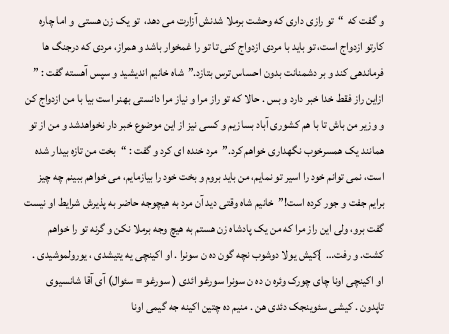و گفت که  “تو رازی داری که وحشت برملا شدنش آزارت می دهد،  تو یک زن هستی  و اما چاره کارتو ازدواج است، تو باید با مردی ازدواج کنی تا تو را غمخوار باشد و همراز، مردی که درجنگ ها فرماندهی کند و بر دشمنانت بدون احساس ترس بتازد.”شاه خانیم اندیشید و سپس آهسته گفت : ” ازاین راز فقط خدا خبر دارد و بس . حالا که تو راز مرا و نیاز مرا دانستی بهنر است بیا با من ازدواج کن و وزیر من باش تا با هم کشوری آباد بسازیم و کسی نیز از این موضوع خبر دار نخواهدشد و من از تو همانند یک همسرخوب نگهداری خواهم کرد.”مرد خنده ای کرد و گفت : “بخت من تازه بیدار شده است، نمی توانم خود را اسیر تو نمایم، من باید بروم و بخت خود را بیازمایم، می خواهم ببینم چه چیز برایم جفت و جور کرده است!”  خانیم شاه وقتی دید آن مرد به هیچوجه حاضر به پذیرش شرایط او نیست گفت برو، ولی این راز مرا که من یک پادشاه زن هستم به هیچ وجه برملا نکن و گرنه تو را خواهم کشت. و رفت…  }کیش یولا دوشوب نچه گون ده ن سونرا . او اکینچی یه یتیشدی ، یورولموشیدی .   او اکینچی اونا چای چورک وئره ن ده ن سونرا سورغو ائدی ( سورغو = سئوال) آی آقا شانسیوی تاپدون . کیشی سئوینجک دئدی هن . منیم ده چتین اکینه جه گیمی اونا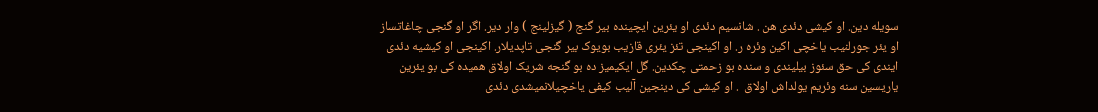سویله دین. او کیشی دئدی هن . شانسیم دئدی او یئرین ایچینده بیر گنج ( گیزلینج ) وار دیر. اگر او گنجی چاغاتساز او یئر جورلنیب یاخچی اکین وئره ر. او اکینجی تئز یئری قازیب بویوک بیر گنجی تاپدیلار. اکینجی او کیشیه دئدی ایندی کی حق سئوز بیلیندی و سنده بو زحمتی چکدین. گل ایکیمیز ده بو گنجه شریک اولاق همیده کی بو یئرین یاریسین سنه وئریم یولداش اولاق  . او کیشی کی دینجین آلیب کیفی یاخچیلانمیشدی دئدی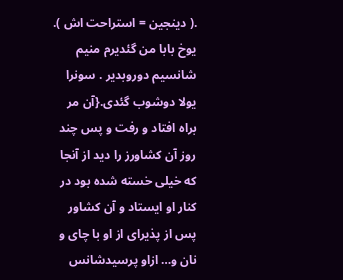.( دینجین = استراحت اش ).  یوخ بابا من گئدیرم منیم شانسیم دوروبدیر . سونرا یولا دوشوب گئدی.{آن مر براه افتاد و رفت و پس چند روز آن کشاورز را دید از آنجا که خیلی خسته شده بود در کنار او ایستاد و آن کشاور پس از پذیرای از او با چای و نان و… ازاو پرسیدشانس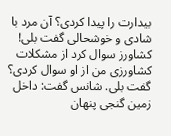بیدارت را پیدا کردی؟ آن مرد با شادی و خوشحالی گفت بلی! کشاورز سوال کرد از مشکلات کشاورزی من از او سوال کردی؟ گفت بلی. شانس گفت: داخل زمین گنجی پنهان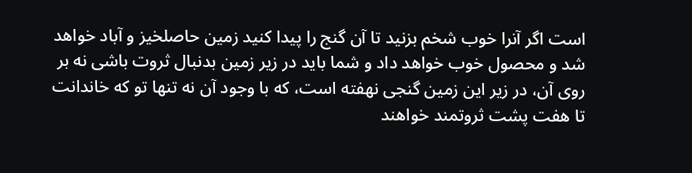است اگر آنرا خوب شخم بزنید تا آن گنج را پیدا کنید زمین حاصلخیز و آباد خواهد شد و محصول خوب خواهد داد و شما باید در زیر زمین بدنبال ثروت باشی نه بر روی آن، در زیر این زمین گنجی نهفته است، که با وجود آن نه تنها تو که خاندانت تا هفت پشت ثروتمند خواهند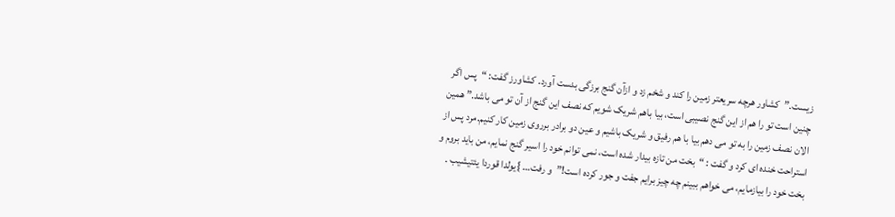زیست.”  کشاور هرچه سریعتر زمین را کند و شخم زد و ازآن گنج برزگی بدست آورد. کشاورز گفت: “پس اگر چنین است تو را هم از این گنج نصیبی است، بیا باهم شریک شویم که نصف این گنج از آن تو می باشد.” همین الان نصف زمین را به تو می دهم بیا با هم رفیق و شریک باشیم و عین دو برادر برروی زمین کار کنیم.مرد پس از استراحت خنده ای کرد و گفت : “بخت من تازه بیدار شده است، نمی توانم خود را اسیر گنج نمایم، من باید بروم و بخت خود را بیازمایم، می خواهم ببینم چه چیز برایم جفت و جور کرده است!”  و رفت… }یولدا قوردا یئتیشیب .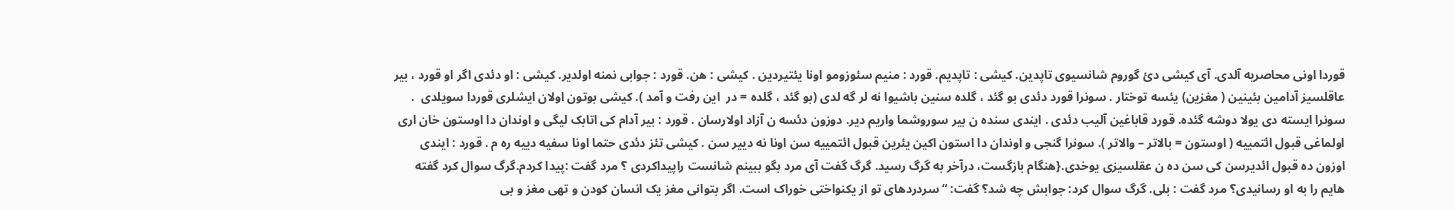قوردا اونی محاصریه آلدی. آی کیشی دئ گوروم شانسیوی تاپدین. کیشی : تاپدیم. قورد : منیم سئوزومو اونا یئتیردین . کیشی : هن. قورد : جوابی نمنه اولدیر. کیشی : او دئدی اگر او قورد ، بیر عاقلسیز آدامین بئینین ( مغزین) یئسه توختار . سونرا قورد دئدی بو گئد ، گلده سنین باشیوا نه لر گه لدی (بو گئد ، گلده = در  این رفت و آمد ). کیشی بوتون اولان ایشلری قوردا سویلدی  . سونرا ایسته دی یولا دوشه گئده. قورد قاباغین آلیب دئدی . ایندی سنده ن بیر سوروشما واریم دیر. دوزون دئسه ن آزاد اولارسان . قورد : بیر آدام کی اتابک لیگی و اوندان دا اوستون خان اری اولماغی قبول ائتمییه ( اوستون = بالاتر – والاتر ). سونرا گنجی و اوندان دا استون اکین یئرین قبول ائتمییه سن اونا نه دییر سن . کیشی تئز دئدی حتما اونا سفیه دییه ره م . قورد : ایندی اوزون ده قبول ائدیرسن کی سن ده ن عقلسیزی یوخدی.{هنگام بازگست، درآخر به گرگ رسید. گرگ گفت آی مرد بگو ببینم شانست راپیداکردی ؟ مرد گفت :پیدا کردم.گرگ سوال کرد گفته هایم را به او رسانیدی؟ مرد گفت : بلی. گرگ سوال کرد: جوابش چه شد؟ گفت: “سردردهای تو از یکنواختی خوراک است. اگر بتوانی مغز یک انسان کودن و تهی مغز و بی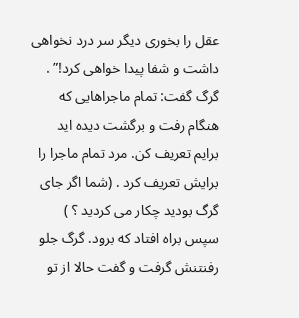عقل را بخوری دیگر سر درد نخواهی داشت و شفا پیدا خواهی کرد!” .  گرگ گفت: تمام ماجراهایی که هنگام رفت و برگشت دیده اید برایم تعریف کن. مرد تمام ماجرا را برایش تعریف کرد . (شما اگر جای گرگ بودید چکار می کردید ؟ ) سپس براه افتاد که برود. گرگ جلو رفنتنش گرفت و گفت حالا از تو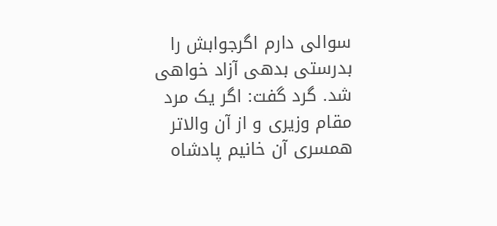سوالی دارم اگرجوابش را بدرستی بدهی آزاد خواهی شد. گرد گفت: اگر یک مرد مقام وزیری و از آن والاتر همسری آن خانیم پادشاه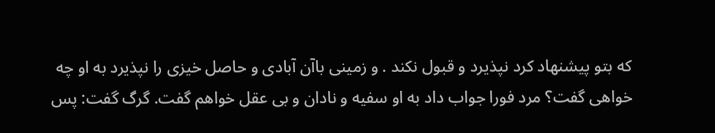که بتو پیشنهاد کرد نپذیرد و قبول نکند . و زمینی باآن آبادی و حاصل خیزی را نپذیرد به او چه خواهی گفت؟ مرد فورا جواب داد به او سفیه و نادان و بی عقل خواهم گفت. گرگ گفت: پس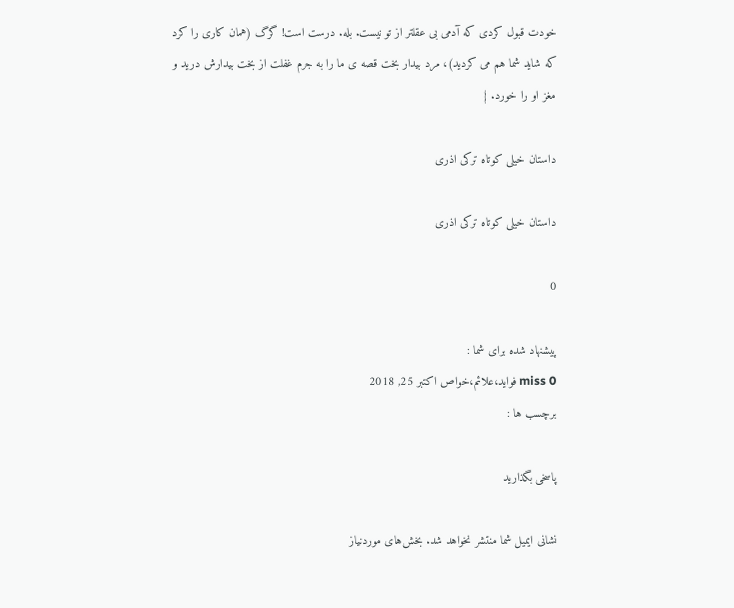خودت قبول کردی که آدمی بی عقلتر از تو نیست. بله. درست است! گرگ (همان کاری را کرد که شاید شما هم می کردید)، مرد بیدار بخت قصه ی ما را به جرم غفلت از بخت بیدارش درید و مغز او را خورد. }

داستان خیلی کوتاه ترکی اذری

داستان خیلی کوتاه ترکی اذری

0

پیشنهاد شده برای شما :
0 miss فواید،علائم،خواص اکتبر 25, 2018
برچسب ها :

پاسخی بگذارید

نشانی ایمیل شما منتشر نخواهد شد. بخش‌های موردنیاز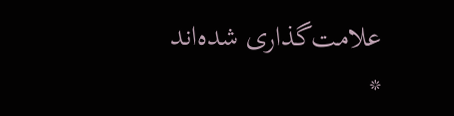علامت‌گذاری شده‌اند *